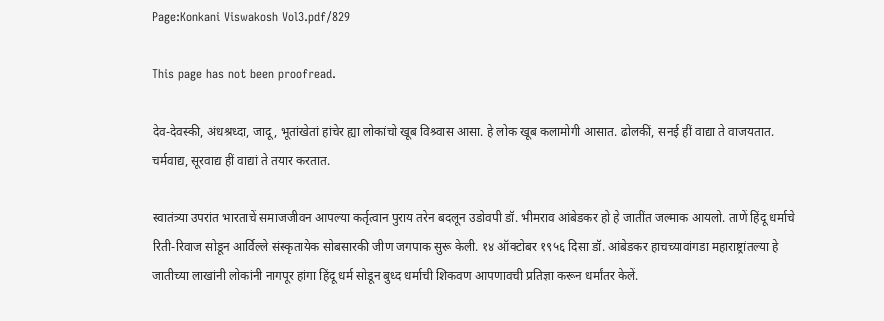Page:Konkani Viswakosh Vol3.pdf/829

This page has not been proofread.

देव-देवस्की, अंधश्रध्दा, जादू, भूतांखेतां हांचेर ह्या लोकांचो खूब विश्र्वास आसा. हे लोक खूब कलामोगी आसात. ढोलकीं, सनई हीं वाद्या ते वाजयतात. चर्मवाद्य, सूरवाद्य हीं वाद्यां ते तयार करतात.

स्वातंत्र्या उपरांत भारताचें समाजजीवन आपल्या कर्तृत्वान पुराय तरेन बदलून उडोवपी डॉ. भीमराव आंबेडकर हो हे जातींत जल्माक आयलो. ताणें हिंदू धर्माचे रिती-रिवाज सोडून आर्विल्ले संस्कृतायेक सोबसारकी जीण जगपाक सुरू केली. १४ ऑक्टोबर १९५६ दिसा डॉ. आंबेडकर हाचच्यावांगडा महाराष्ट्रांतल्या हे जातीच्या लाखांनी लोकांनी नागपूर हांगा हिंदू धर्म सोडून बुध्द धर्माची शिकवण आपणावची प्रतिज्ञा करून धर्मांतर केलें.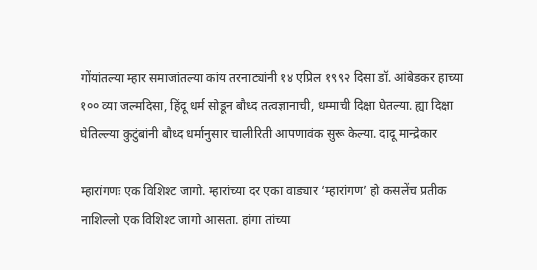गोंयांतल्या म्हार समाजांतल्या कांय तरनाट्यांनी १४ एप्रिल १९९२ दिसा डॉ. आंबेडकर हाच्या १०० व्या जल्मदिसा, हिंदू धर्म सोडून बौध्द तत्वज्ञानाची, धम्माची दिक्षा घेतल्या. ह्या दिक्षा घेतिल्ल्या कुटुंबांनी बौध्द धर्मानुसार चालीरिती आपणावंक सुरू केल्या. दादू मान्द्रेकार

म्हारांगणः एक विशिश्ट जागो. म्हारांच्या दर एका वाड्यार ‘म्हारांगण’ हो कसलेंच प्रतीक नाशिल्लो एक विशिश्ट जागो आसता. हांगा तांच्या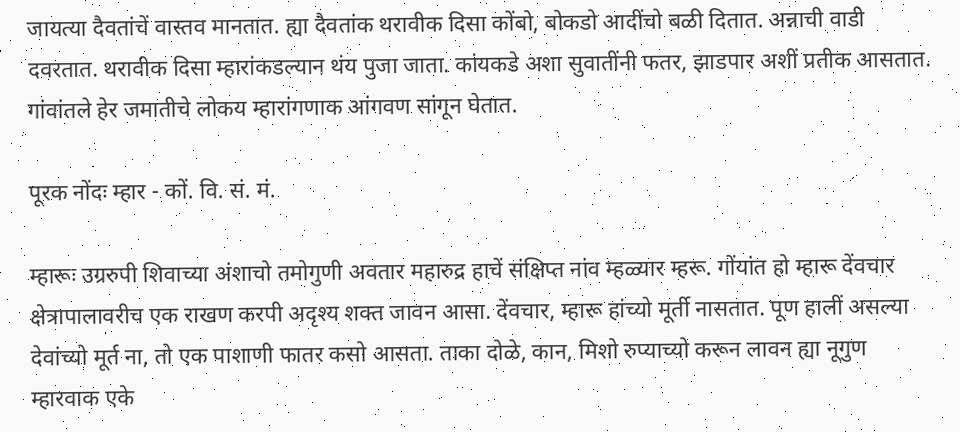जायत्या दैवतांचें वास्तव मानतात. ह्या दैवतांक थरावीक दिसा कोंबो, बोकडो आदींचो बळी दितात. अन्नाची वाडी दवरतात. थरावीक दिसा म्हारांकडल्यान थंय पुजा जाता. कांयकडे अशा सुवातींनी फतर, झाडपार अशीं प्रतीक आसतात. गांवांतले हेर जमातीचे लोकय म्हारांगणाक आंगवण सांगून घेतात.

पूरक नोंदः म्हार - कों. वि. सं. मं.

म्हारूः उग्ररुपी शिवाच्या अंशाचो तमोगुणी अवतार महारुद्र हाचें संक्षिप्त नांव म्हळ्यार म्हरू. गोंयांत हो म्हारू देंवचार क्षेत्रापालावरीच एक राखण करपी अदृश्य शक्त जावन आसा. देंवचार, म्हारू हांच्यो मूर्ती नासतात. पूण हालीं असल्या देवांच्यो मूर्त ना, तो एक पाशाणी फातर कसो आसता. ताका दोळे, कान, मिशो रुप्याच्यो करून लावन ह्या नूगुण म्हारवाक एके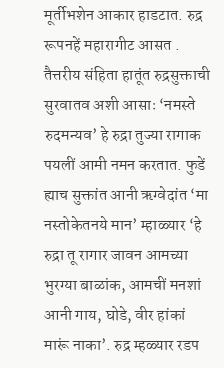मूर्तीभशेन आकार हाडटात. रुद्र रूपनहें महारागीट आसत . तैत्तरीय संहिता हातूंत रुद्रसुक्ताची सुरवातव अशी आसाः ‘नमस्ते रुदमन्यव’ हे रुद्रा तुज्या रागाक पयलीं आमी नमन करतात. फुडें ह्याच सुक्तांत आनी ऋग्वेदांत ‘मा नस्तोकेतनये मान’ म्हाळ्यार ‘हे रुद्रा तू रागार जावन आमच्या भुरग्या बाळांक, आमचीं मनशां आनी गाय, घोडे, वीर हांकां मारूं नाका’. रुद्र म्हळ्यार रडप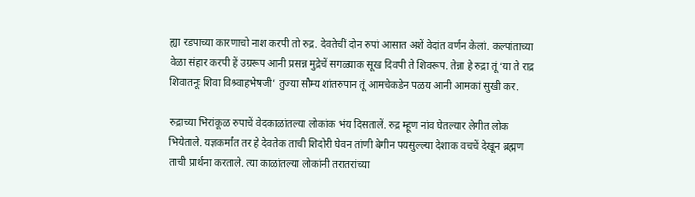ह्या रडपाच्या कारणाचो नाश करपी तो रुद्र. देवतेचीं दोन रुपां आसात अशें वेदांत वर्णन केलां. कल्पांताच्या वेळा संहार करपी हें उग्ररूप आनी प्रसन्न मुद्रेचें सगळ्याक सूख दिवपी ते शिवरूप. तेन्ना हे रुद्रा तूं ‘या ते राद्र शिवातनूः शिवा विश्र्वाहभेषजी’ तुज्या सौम्य शांतरुपान तूं आमचेकडेन पळय आनी आमकां सुखी कर.

रुद्राच्या भिरांकूळ रुपाचें वेदकाळांतल्या लोकांक भंय दिसतालें. रुद्र म्हूण नांव घेतल्यार लेगीत लोक भियेताले. यज्ञकर्मांत तर हे देवतेक ताची शिदोरी घेवन तांणी बेगीन पयसुल्ल्या देशाक वचचें देखून ब्रह्मण ताची प्रार्थना करताले. त्या काळांतल्या लोकांनी तरातरांच्या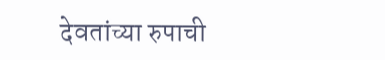देवतांच्या रुपाची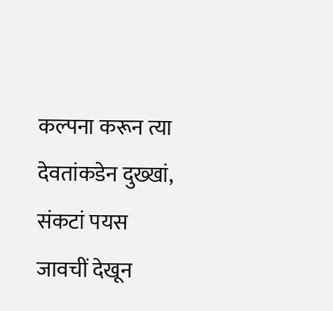कल्पना करून त्या देवतांकडेन दुख्खां, संकटां पयस जावचीं देखून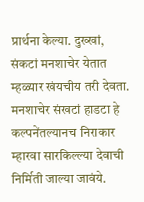प्रार्थना केल्या. दुख्खां, संकटां मनशाचेर येतात म्हळ्यार खंयचीय तरी देवता. मनशाचेर संखटां हाडटा हे कल्पनेंतल्यानच निराकार म्हारवा सारकिल्ल्या देवाची निर्मिती जाल्या जावंये.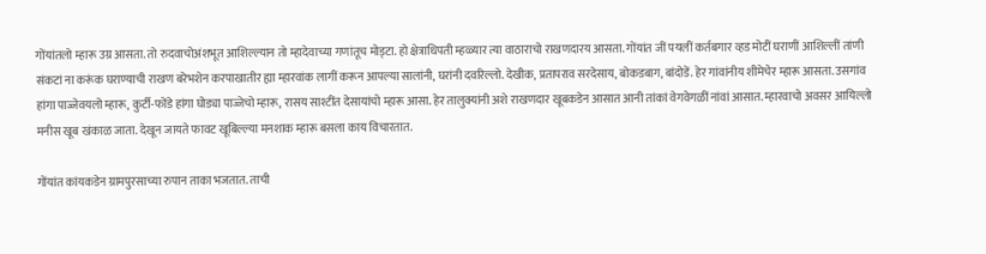गोंयांतलो म्हारू उग्र आसता. तो रुदवाचोअंशभूत आशिल्ल्यान तो म्हादेवाच्या गणांतूच मोड्टा. हो क्षेत्राधिपती म्हळ्यार त्या वाठाराचो राखणदारय आसता. गोंयांत जीं पयलीं कर्तबगार व्हड मोटीं घराणीं आशिल्लीं तांणी संकटां ना करूंक घराण्याची राखण बरेभशेन करपाखातीर ह्या म्हारवांक लागीं करून आपल्या सालांनी, घरांनी दवरिल्लो. देखीक, प्रतापराव सरदेसाय, बोकडबाग, बांदोडें. हेर गांवांनीय शीमेचेर म्हारू आसता. उसगांव हांगा पाज्जेवयलो म्हारू, कुर्टी-फोंडे हांगा घोड्या पाज्जेचो म्हारू, रासय साश्टींत देसायांचो म्हारू आसा. हेर तालुक्यांनी अशे राखणदार खूबकडेन आसात आनी तांकां वेगवेगळीं नांवां आसात. म्हारवाचो अवसर आयिल्लो मनीस खूब खंकाळ जाता. देखून जायते फावट खूबिल्ल्या मनशाक म्हारू बसला काय विचारतात.

गोंयांत कांयकडेन ग्रामपुरसाच्या रुपान ताका भजतात. ताची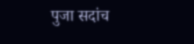पुजा सदांच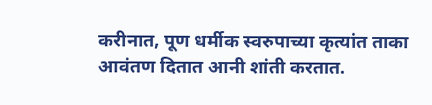करीनात, पूण धर्मीक स्वरुपाच्या कृत्यांत ताका आवंतण दितात आनी शांती करतात.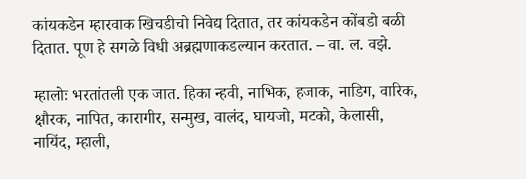कांयकडेन म्हारवाक खिचडीचो निवेद्य दितात, तर कांयकडेन कोंबडो बळी दितात. पूण हे सगळे विधी अब्रह्मणाकडल्यान करतात. – वा. ल. वझे.

म्हालोः भरतांतली एक जात. हिका न्हवी, नाभिक, हजाक, नाडिग, वारिक, क्षौरक, नापित, कारागीर, सन्मुख, वालंद, घायजो, मटको, केलासी, नायिंद, म्हाली,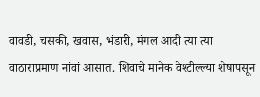वावडी, चसकी, खवास, भंडारी, मंगल आदी त्या त्या वाठाराप्रमाण नांवां आसात. शिवाचे मानेक वेश्टील्ल्या शेषापसून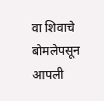वा शिवाचे बोमलेपसून आपली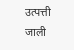उत्पत्ती जाली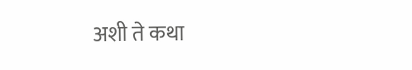अशी ते कथा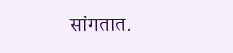सांगतात.